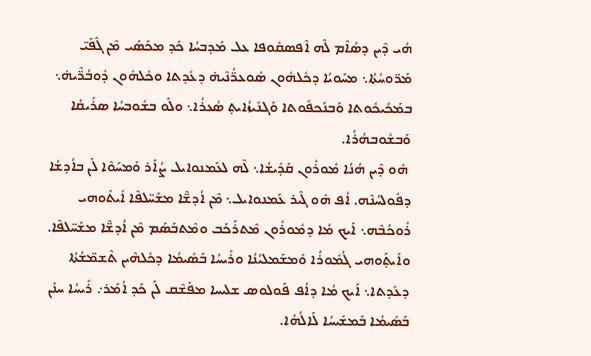ܗܳܝ ܕܶܝܢ ܕܣܳܐܶܡ ܠܶܗ ܐܶܦܣܩܽܘܦܐ ܥܠ ܡܰܕܒܚܳܐ ܟܰܕ ܡܟܰܣܰܝ ܡܶܢ ܓܶܦܰܝ̈ ܡܰܪ̈ܘܚܳܬܳܐ܆ ܡܚܰܘܝܳܐ ܕܟܽܠܗܽܘܢ ܣܽܘܥܪ̈ܳܢܶܝܗ̇ ܕܥܺܕܬܐ ܘܟܽܠܗܽܘܢ ܕܽܘܒܳܪ̈ܶܝܗ̇܆ ܒܡܰܟܺܝܟܽܘܬܐ ܘܰܒܢܰܟܦܽܘܬܐ ܘܰܓܢܺܝܙܳܐܝܬ̥ ܣܳܥܪܳܐ܆ ܘܠܰܘ ܒܫܽܘܒܚܳܐ ܣܪܺܝܩܳܐ ܘܰܒܫܽܘܒܗܳܪܳܐ.
 ܗܽܘ ܕܶܝܢ ܗܳܢܳܐ ܡܽܘܪܽܘܢ ܩܰܕܺܝܫܳܐ܆ ܠܶܗ ܠܥܰܡܢܘܐܝܠ ܨܳܐܰܪ ܘܰܡܚܰܘܶܐ ܠܰܢ ܒܐܳܕܫܳܐ ܕܦܽܘܠܚܳܢܶܗ. ܐܳܦ ܗܽܘ ܓܶܝܪ ܥܰܡܢܘܐܝܠ܆ ܡܶܢ ܐܳܕܫ̈ܶܐ ܡܫܰܚ̈ܠܦܶܐ ܐܺܝܬܰܘܗܝ ܪܽܘܟܳܒܶܗ܆ ܐܰܝܟ ܡܳܐ ܕܡܽܘܪܽܘܢ ܡܶܬܪܰܟܰܒ ܘܡܶܬܒܰܣܰܡ ܡܶܢ ܐܳܕܫ̈ܶܐ ܡܫܰܚ̈ܠܦܶܐ. ܘܐܺܝܬ̥ܰܘܗܝ ܓܳܡܽܘܪܳܐ ܘܰܡܫܰܡܠܝܳܢܳܐ ܘܪܺܝܚܳܐ ܒܰܣܺܝܡܳܐ ܕܟܽܠܗܶܝܢ ܬܶܫܡ̈ܫܳܬܳܐ ܕܥܺܕܬܐ܆ ܐܰܝܟ ܡܳܐ ܕܐܳܦ ܦܰܘܠܘܣ ܫܠܝܚܐ ܡܦܰܫܶܩ ܠܰܢ ܟܰܕ ܐܳܡܰܪ܇ ܪܺܝܚܳܐ ܚܢܰܢ ܒܰܣܺܝܡܳܐ ܒܰܡܫܺܝܚܳܐ ܠܰܐܠܳܗܳܐ.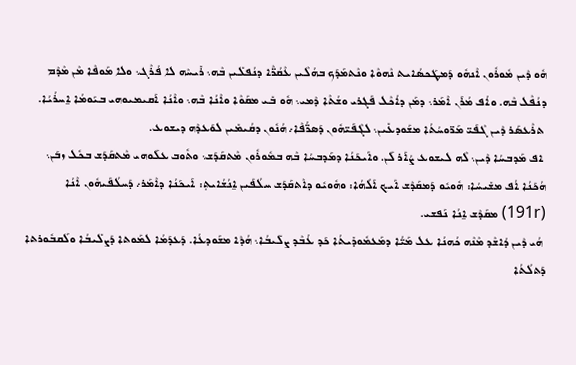ܗܽܘ ܕܶܝܢ ܡܽܘܪܽܘܢ ܐܶܢܗܽܘ ܕܰܡܛܰܟܣܳܐܝܬ ܢܶܗܘܶܐ ܘܢܶܬܡܰܕܰܟ ܒܗܳܠܶܝܢ ܥܶܩܳܪ̈ܶܐ ܕܢܳܦܠܺܝܢ ܒܶܗ܆ ܪܺܝܚܶܗ ܠܐ ܦܳܪܶܓ܆ ܘܠܐ ܡܰܘܦܶܐ ܡܶܢ ܡܶܕܶܡ ܕܢܳܦܶܠ ܒܶܗ. ܘܐܳܦ ܡܳܪܰܢ ܐܶܡܰܪ܆ ܕܡܰܢ ܕܐܳܟܶܠ ܦܰܓܪܝ ܘܫܳܬܶܐ ܕܶܡܝ܆ ܗܽܘ ܒܺܝ ܡܩܰܘܶܐ ܘܐܶܢܳܐ ܒܶܗ܆ ܘܐܶܢܳܐ ܐܰܩܝܡܝܘܗܝ ܒܝܰܘܡܳܐ ܐ̱ܚܪܳܝܳܐ.
 ܬܪܶܥܣܰܪ ܕܶܝܢ ܓܶܦܰܝ̈ ܡܰܪ̈ܘܚܳܬܳܐ ܡܫܰܘܕܥܺܝܢ܆ ܠܓܶܦܰܝ̈ܗܽܘܢ ܕܰܣܪ̈ܳܦܶܐ܇ ܗܳܢܽܘܢ ܕܩܳܝܡܺܝܢ ܠܘܰܥܕܶܗ ܕܝܫܘܥ.
 ܐܦ ܡܰܕܒܚܳܐ ܕܶܝܢ܆ ܠܶܗ ܠܝܫܘܥ ܨܳܐܰܪ ܠܰܢ. ܘܐܰܝܟܰܢܳܐ ܕܡܰܕܒܚܳܐ ܒܶܗ ܒܡܽܘܪܽܘܢ ܡܶܬܩܰܕܰܫ܆ ܘܬܽܘܒ ܥܠܰܘܗܝ ܡܶܬܩܰܕܰܫ ܒܟܽܠ ܙܒܰܢ܆ ܗܳܟܰܢܳܐ ܐܳܦ ܡܫܺܝܚܳܐ: ܗܽܘܝܽܘ ܕܰܡܩܰܕܶܫ ܐܰܝܟ ܐܰܠܳܗܳܐ: ܘܗܽܘܝܽܘ ܕܐܶܬܩܰܕܰܫ ܚܠܳܦܰܝܢ ܐ̱ܢܳܫܳܐܝܬ̥: ܐܰܝܟܰܢܳܐ ܕܐܶܡܰܪ܇ ܕܰܚܠܳܦܰܝܗܽܘܢ ܐܶܢܳܐ (191r) ܡܩܰܕܶܫ ܐ̱ܢܳܐ ܢܰܦܫܝ.
 ܗܳܝ ܕܶܝܢ ܕܳܐܫܶܕ ܡܶܢܶܗ ܟܳܗܢܳܐ ܥܠ ܡܰܝ̈ܳܐ ܕܡܰܥܡܽܘܕܺܝܬܳܐ ܟܰܕ ܥܳܒܶܕ ܨܠܺܝܒܳܐ܆ ܗܳܕܶܐ ܡܫܰܘܕܥܳܐ. ܕܰܥܕܰܡܳܐ ܠܡܰܘܬܐ ܕܰܨܠܺܝܒܳܐ ܘܠܰܩܒܽܘܪܬܐ ܕܰܬܠܳܬܳܐ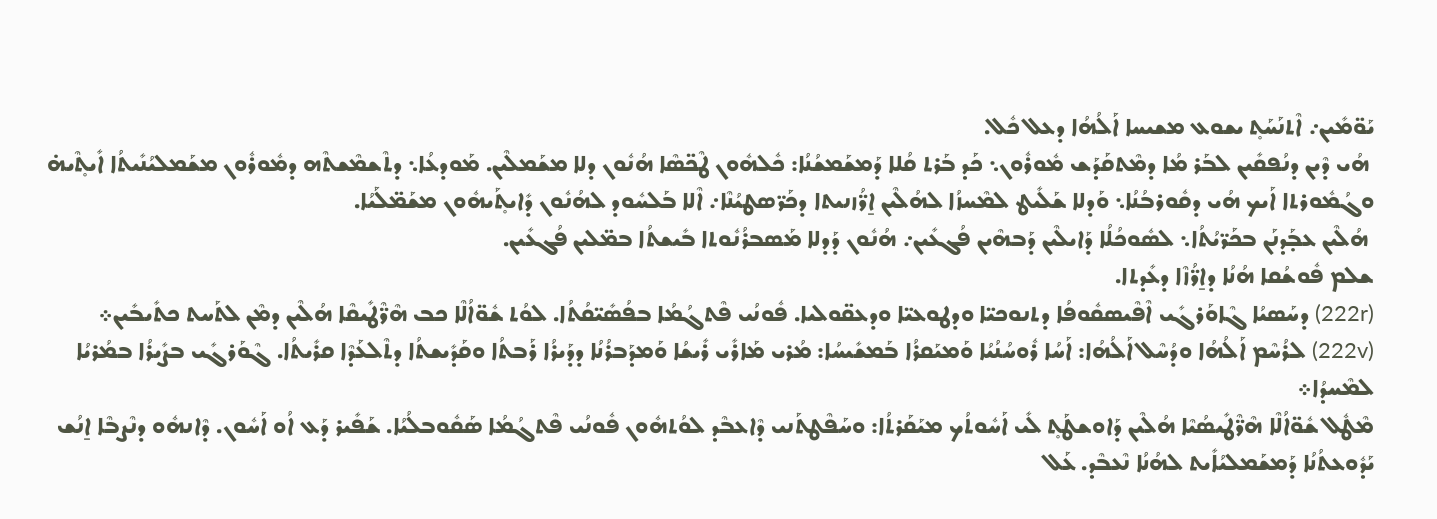ܝܰܘ̈ܡܺܝܢ܇ ܐܶܬܢܰܚܰܬ̥ ܝܫܘܥ ܡܫܝܚܐ ܐܰܠܳܗܳܐ ܕܥܠ ܟܽܠ.
 ܗܳܝ ܕܶܝܢ ܕܢܳܦܩܺܝܢ ܠܒܰܪ ܡܳܐ ܕܡܶܬܩܰܕܰܫ ܡܽܘܪܽܘܢ܆ ܟܰܕ ܒܰܪܬ ܩܳܠܐ ܕܰܡܫܰܡܫܳܢܳܐ: ܟܽܠܗܽܘܢ ܛܶܟ̈ܣܶܐ ܗܳܢܽܘܢ ܕܠܐ ܡܫܰܡܠܶܝܢ. ܡܰܘܕܥܳܐ܆ ܕܬܶܫܡܶܫܬܶܗ ܕܡܽܘܪܽܘܢ ܡܫܰܡܠܝܳܢܺܝܬܳܐ ܐܺܝܬ̥ܶܝܗ̇ ܘܓܳܡܽܘܪܬܐ ܐܰܝܟ ܗܳܝ ܕܩܽܘܪܒܳܢܳܐ܆ ܘܰܕܠܐ ܫܰܠܺܝܛ ܠܡܶܚܙܳܐ ܠܗܳܠܶܝܢ ܐ̱ܪ̈ܳܙܢܝܬܐ ܕܟܰܪ̈ܤܛܝܳܢܶܐ܇ ܐܶܠܐ ܒܰܠܚܽܘܕ ܠܗܳܢܽܘܢ ܕܺܐܝܬ̥ܰܝܗܽܘܢ ܡܫܰܡ̈ܠܰܝܳܐ.
 ܗܳܠܶܝܢ ܥܒ̣ܰܕܢܰܢ ܒܟܰܪ̈ܝܳܬܳܐ܆ ܠܣܽܘܟܳܠܳܐ ܕܰܐܝܠܶܝܢ ܕܰܒܗܶܝܢ ܦܳܓܥܺܝܢ܇ ܗܳܢܽܘܢ ܕܰܕܠܐ ܡܰܣܒܪܳܢܽܘܬܐ ܒܺܝܫܬܳܐ ܒܡ̈ܠܝܢ ܦܳܓܥܺܝܢ.
ܫܠܡ ܦܽܘܫܳܩܐ ܗܳܢܳܐ ܕܐ̱ܪ̈ܳܙܶܐ ܕܥܺܕܬܐ.
(222r) ܕܚܰܣܝܳܐ ܓܶܐܘܰܪܓܺܝ ܐܶܦܶܝܣܩܽܘܦܳܐ ܕܬܢܘܟܝ̈ܐ ܘܕܛܘܥܝ̈ܐ ܘܕܥܩ̈ܘܠܝܐ. ܦܽܘܢܳܝ ܦܶܬܓܳܡܳܐ ܒܦܳܣܺܝ̈ܩܳܬܳܐ. ܠܘܳܬ ܫܽܘ̈ܐܳܠܶܐ ܟܒ ܗܶܪ̈ܶܛܺܝܩܶܐ ܗܳܠܶܝܢ ܕܡܶܢ ܠܬܰܚܬ ܟܬܺܝܒܺܝܢ܀
(222v) ܠܪܳܚܶܡ ܐܰܠܳܗܳܐ ܘܕܳܚܶܠ ܐܰܠܳܗܳܐ: ܐܰܚܳܐ ܪܽܘܚܳܢܳܝܳܐ ܘܰܡܝܰܩܪܳܐ ܒܰܡܫܺܝܚܳܐ: ܡܳܪܝ ܡܰܐܪܺܝ ܪܺܝܫܳܐ ܘܰܡܕܰܒܪܳܢܳܐ ܕܕܰܝܪܳܐ ܪܰܒܬܳܐ ܘܩܰܕܺܝܫܬܳܐ ܕܬܶܠܥܰܕܶܐ ܩܪܺܝܬܳܐ. ܓܶܘܰܪܓܺܝ ܒܨܺܝܪܳܐ ܒܡܳܪܝܳܐ ܠܡܶܚܕܳܐ܀
ܡܶܛܽܠ ܫܽܘ̈ܐܳܠܶܐ ܗܶܪ̈ܶܛܺܝܣܳܝܶܐ ܗܳܠܶܝܢ ܕܰܐܘܫܛܰܬ̥ ܠܺܝ ܐܰܚܽܘܬܳܟ ܡܝܰܩܰܪܬܳܐ: ܘܚܰܦܶܛܬܰܢܝ ܕܶܐܥܒܶܕ ܠܘܳܬܗܽܘܢ ܦܽܘܢܳܝ ܦܶܬܓܳܡܳܐ ܣܰܩܽܘܒܠܳܝܳܐ. ܫܰܦܺܝܪ ܕܰܥ ܐܳܘ ܐܰܚܽܘܢ. ܕܶܐܢܗܽܘ ܕܢܶܨܒܶܐ ܐ̱ܢܳܫ ܝܰܕܽܘܥܬܳܢܳܐ ܕܰܡܫܰܡܠܝܳܐܺܝܬ ܠܗܳܢܳܐ ܢܶܥܒܶܕ. ܥܰܠ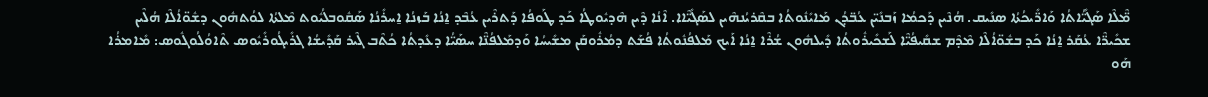ܡ̈ܶܠܶܐ ܣܰܓܺܝ̈ܳܐܬܳܐ ܘܰܐܪ̈ܺܝܟܳܬܳܐ ܣܢܺܝܩ. ܗܳܢܶܝܢ ܕܰܟܡܳܐ ܙܰܒܢܺܝ̈ܢ ܥܳܒ̈ܕܳܢ ܡܰܐܝܺܢܽܘܬܳܐ ܒܩܶܪܝܳܢܗܶܝܢ ܠܣܰܓܺܝ̈ܶܐܐ. ܐܶܢܳܐ ܕܶܝܢ ܗܶܕܝܽܘܛܳܐ ܟܰܕ ܛܰܘܦܳܐ ܕܰܬܪܶܝܢ ܥܳܒܶܕ ܐ̱ܢܳܐ ܒܰܙܢܳܐ ܐ̱ܚܪܺܢܳܐ ܣܰܩܽܘܒܠܳܝܽܘܬ ܡܶܠܬܳܐ ܠܘܳܬܗܽܘܢ ܕܫܽܘ̈ܐܳܠܶܐ ܗܳܠܶܝܢ ܫܟܺܝܪ̈ܶܐ ܥܳܩܰܪ ܐ̱ܢܳܐ ܟܰܕ ܒܫܽܘ̈ܐܳܠܶܐ ܡܶܕܶܡ ܫܩܺܝܦܳܝ̈ܶܐ ܠܰܫܟܺܝܪܽܘܬܳܐ ܕܺܝܠܗܽܘܢ ܫܳܪܶܐ ܐ̱ܢܳܐ ܐܰܝܟ ܡܰܠܦܳܢܽܘܬܳܐ ܦܳܫܰܬ ܕܡܳܪܽܘܩܰܢ ܡܫܺܝܚܳܐ ܘܰܕܡܰܠܦܳܢ̈ܶܐ ܚܣܰܝ̈ܳܐ ܕܥܺܕܬܳܐ ܟܳܬܶܒ ܓܶܝܪ ܩܰܕܺܝܫܳܐ ܓܪܺܝܓܳܘܪܺܝܽܘܣ ܬܶܐܘܳܠܳܘܓܽܘܣ: ܡܺܐܡܪܳܐ ܗܰܘ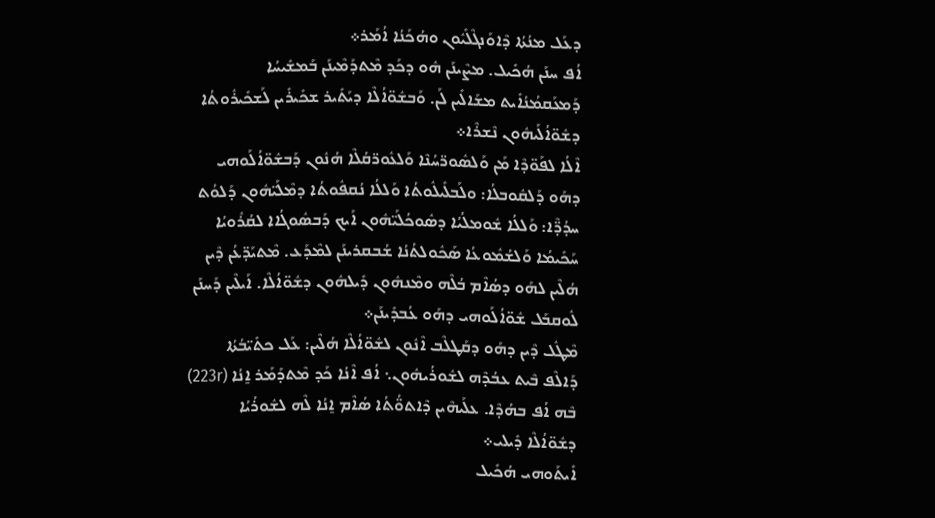ܕܥܰܠ ܡܢܳܬܳܐ ܕܶܐܘܰܢܓܶܠܺܝܽܘܢ ܘܗܳܟܰܢܳܐ ܐܳܡܰܪ܀
ܐܳܦ ܚܢܰܢ ܗܳܟܺܝܠ. ܡܨܶܝܢܰܢ ܗܽܘ ܕܟܰܕ ܡܶܬܕܰܡܶܝܢܰܢ ܒܰܡܫܺܝܚܳܐ ܕܰܡܥܰܩܡܳܢܳܐܺܝܬ ܡܫܰܐܠܺܝܢ ܠܰܢ. ܘܰܒܫܽܘ̈ܐܳܠܶܐ ܕܝܰܬܺܝܪ ܫܟܺܝܪܺܝܢ ܠܰܫܟܺܝܪܽܘܬܳܐ ܕܫܽܘ̈ܐܳܠܰܝܗܽܘܢ ܢܶܫܪܶܐ܀
ܐܶܠܳܐ ܠܦܰܘ̈ܕܶܐ ܡܰܢ ܘܰܠܣܽܘܪ̈ܚܳܢܶܐ ܘܰܠܥܽܘܪ̈ܩܳܠܶܐ ܗܳܢܽܘܢ ܕܰܒܫܽܘ̈ܐܳܠܰܘܗܝ ܕܗܰܘ ܕܰܠܩܽܘܒܠܳܐ: ܘܠܰܒܠܺܝܠܽܘܬܳܐ ܘܰܠܠܳܐ ܢܳܩܦܽܘܬܳܐ ܕܡܶܠܰܝ̈ܗܽܘܢ ܕܰܠܘܳܬ ܚܕܳܕ̈ܶܐ: ܘܰܠܠܳܐ ܫܽܘܡܠܳܝܳܐ ܕܣܽܘܟܳܠܰܝ̈ܗܽܘܢ ܐܰܝܟ ܕܰܒܣܽܘܓܳܐܐ ܠܩܳܪܽܘܝܳܐ ܚܰܟܺܝܡܳܐ ܘܰܠܫܳܡܽܘܥܳܐ ܣܰܟܽܘܠܬܳܢܳܐ ܫܳܒܩܪܝܢܰܢ ܠܡܶܕܰܥ. ܡܶܬܝܰܕ̈ܥܳܢ ܕܶܝܢ ܗܳܠܶܝܢ ܠܗܰܘ ܕܣܳܐܶܡ ܒܳܠܶܗ ܘܡܶܢܗܽܘܢ ܕܺܝܠܗܽܘܢ ܕܫܽܘ̈ܐܳܠܶܐ. ܐܰܝܠܶܝܢ ܕܰܚܢܰܢ ܠܽܘܩܒܰܠ ܫܽܘ̈ܐܳܠܰܘܗܝ ܕܗܰܘ ܥܳܒܕܺܝܢܰܢ܀
ܡܶܛܽܠ ܕܶܝܢ ܕܗܰܘ ܕܩܰܛܠܶܒ ܐܶܢܽܘܢ ܠܫܽܘ̈ܐܳܠܶܐ ܗܳܠܶܝܢ: ܥܰܠ ܟܬܺܝ̈ܒܳܬܳܐ ܕܰܐܠܶܦ ܒܶܝܬ ܥܒܳܕܶܗ ܠܫܽܘܪܳܝܗܽܘܢ܆ ܐܳܦ ܐܶܢܳܐ ܟܰܕ ܡܶܬܕܰܡܰܪ ܐ̱ܢܳܐ (223r) ܒܶܗ ܐܳܦ ܒܗܳܕܶܐ. ܥܠܰܝܗܶܝܢ ܕܶܐܬܘ̈ܳܬܳܐ ܣܳܐܶܡ ܐ̱ܢܳܐ ܠܶܗ ܠܫܽܘܪܳܝܳܐ ܕܫܽܘ̈ܐܳܠܶܐ ܕܺܝܠܝ܀
ܐܺܝܬܰܘܗܝ ܗܳܟܺܝܠ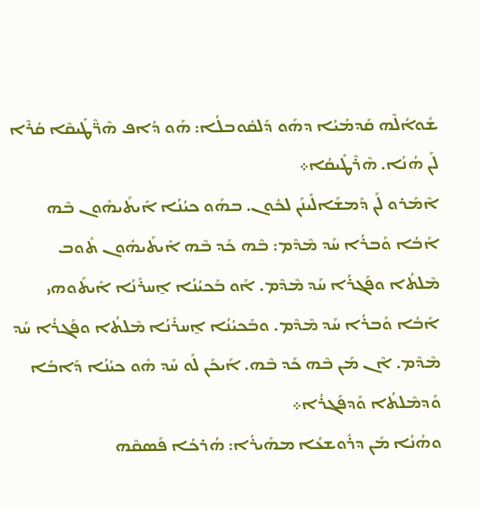ܫܽܘܐܳܠܶܗ ܩܰܕܡܳܝܳܐ ܕܗܰܘ ܕܰܠܩܽܘܒܠܳܐ: ܗܰܘ ܕܳܐܦ ܗܶܪ̈ܶܛܺܝܩܶܐ ܩܳܪܶܐ ܠܰܢ ܗܳܢܳܐ. ܗܶܪܶܛܺܝܩܳܐ܀
ܐܶܡܰܪܘ ܠܰܢ ܕܰܡܫܰܐܠܺܝܢܰܢ ܠܟܽܘܢ. ܒܗܰܘ ܟܝܳܢܳܐ ܐܺܝܬܰܝܗܽܘܢ ܒܶܗ ܐܰܒܳܐ ܘܰܒܪܳܐ ܚܰܕ ܡܶܕܶܡ: ܒܶܗ ܟܰܕ ܒܶܗ ܐܺܝܬܰܝܗܽܘܢ ܬܽܘܒ ܡܶܠܬܳܐ ܘܦܰܓܪܳܐ ܚܰܕ ܡܶܕܶܡ. ܐܰܘ ܒܰܟܝܳܢܳܐ ܐ̱ܚܪܺܢܳܐ ܐܺܝܬܰܘܗܝ ܐܰܒܳܐ ܘܰܒܪܳܐ ܚܰܕ ܡܶܕܶܡ. ܘܒܰܟܝܳܢܳܐ ܐ̱ܚܪܺܢܳܐ ܡܶܠܬܳܐ ܘܦܰܓܪܳܐ ܚܰܕ ܡܶܕܶܡ. ܐܶܢ ܡܰܢ ܒܶܗ ܟܰܕ ܒܶܗ. ܐܰܝܟܰܢ ܠܰܘ ܚܰܕ ܗܽܘ ܟܝܳܢܳܐ ܕܰܐܒܳܐ ܘܰܕܡܶܠܬܳܐ ܘܰܕܦܰܓܪܳܐ܀
ܘܗܳܢܳܐ ܡܰܢ ܕܪܽܘܫܥܳܐ ܡܗܺܝܪܳܐ: ܗܳܪܟܳܐ ܦܰܣܩܶܗ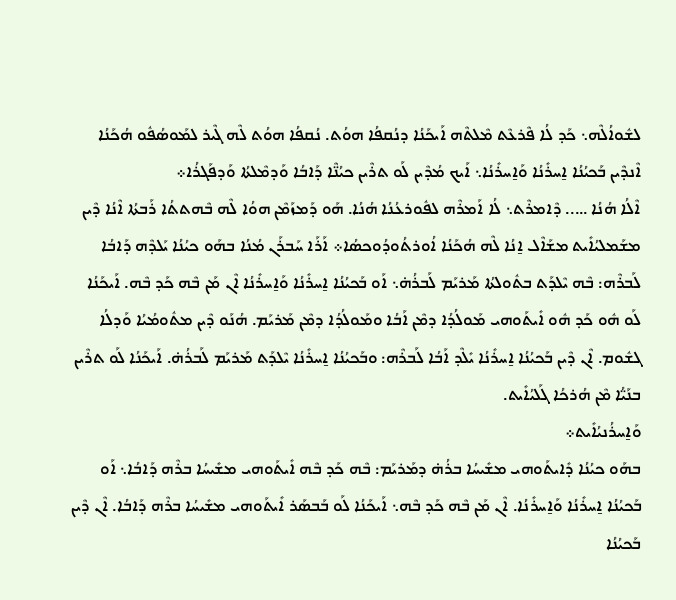ܠܫܽܘܐܳܠܶܗ܆ ܟܰܕ ܠܳܐ ܦܶܪܥܶܬ ܡܶܠܬܶܗ ܐܰܝܟܰܢܳܐ ܕܢܳܩܦܳܐ ܗܘܳܬ. ܢܳܩܦܳܐ ܗܘܳܬ ܠܶܗ ܓܶܝܪ ܠܡܰܘܣܳܦܽܘ ܗܳܟܰܢܳܐ ܐܶܢܕܶܝܢ ܒܰܟܝܳܢܳܐ ܐ̱ܚܪܺܢܳܐ ܘܰܐ̱ܚܪܺܢܳܐ܆ ܐܰܝܟ ܡܳܕܶܝܢ ܠܰܘ ܬܪܶܝܢ ܟܝܳܢ̈ܶܐ ܕܰܐܒܳܐ ܘܰܕܡܶܠܬܳܐ ܘܰܕܦܰܓܪܳܐ܀
ܐܶܠܳܐ ܗܳܢܳܐ ….. ܕܶܐܡܪܶܬ܆ ܠܳܐ ܐܰܡܪܶܗ ܠܦܽܘܪܥܳܢܳܐ ܗܳܢܳܐ. ܗܰܘ ܕܰܡܙܰܡܶܢ ܗܘܳܐ ܠܶܗ ܒܶܗܬܬܳܐ ܪܰܒܬܳܐ ܐܶܢܳܐ ܕܶܝܢ ܡܫܰܡܠܝܳܐܺܝܬ ܡܫܰܐܶܠ ܐ̱ܢܳܐ ܠܶܗ ܗܳܟܰܢܳܐ ܐܳܘܪܬܳܘܕܳܘܟܣܳܐ܀ ܐܰܪܰܐ ܚܰܒܪܰܢ ܡܳܢܳܐ ܒܗܰܘ ܟܝܳܢܳܐ ܝܰܠܕܶܗ ܕܰܐܒܳܐ ܠܰܒܪܶܗ: ܒܶܗ ܝܶܠܕܰܬ ܒܬܽܘܠܬܳܐ ܡܰܪܝܰܡ ܠܰܒܪܳܗ̇܆ ܐܰܘ ܒܰܟܝܳܢܳܐ ܐ̱ܚܪܺܢܳܐ ܘܰܐ̱ܚܪܺܢܳܐ ܐܶܢ ܡܰܢ ܒܶܗ ܟܰܕ ܒܶܗ. ܐܰܝܟܰܢܳܐ ܠܰܘ ܗܽܘ ܟܰܕ ܗܽܘ ܐܺܝܬܰܘܗܝ ܡܰܘܠܳܕܳܐ ܕܡܶܢ ܐܰܒܳܐ ܘܡܰܘܠܳܕܳܐ ܕܡܶܢ ܡܰܪܝܰܡ. ܗܳܢܰܘ ܕܶܝܢ ܡܬܽܘܡܳܝܳܐ ܘܰܕܠܳܐ ܓܫܽܘܡ. ܐܶܢ ܕܶܝܢ ܒܰܟܝܳܢܳܐ ܐ̱ܚܪܺܢܳܐ ܝܺܠܶܕ ܐܰܒܳܐ ܠܰܒܪܶܗ: ܘܒܰܟܝܳܢܳܐ ܐ̱ܚܪܺܢܳܐ ܝܶܠܕܰܬ ܡܰܪܝܰܡ ܠܰܒܪܳܗ̇. ܐܰܝܟܰܢܳܐ ܠܰܘ ܬܪܶܝܢ ܒܢܰܝ̈ܳܐ ܡܶܢ ܗܳܪܟܳܐ ܓܰܠܝܳܐܺܝܬ.
ܘܰܐ̱ܚܪܳܢܝܳܐܺܝܬ܀
ܒܗܰܘ ܟܝܳܢܳܐ ܕܺܐܝܬܰܘܗܝ ܡܫܺܝܚܳܐ ܒܪܳܗ̇ ܕܡܰܪܝܰܡ: ܒܶܗ ܟܰܕ ܒܶܗ ܐܺܝܬܰܘܗܝ ܡܫܺܝܚܳܐ ܒܪܶܗ ܕܰܐܒܳܐ܆ ܐܰܘ ܒܰܟܝܳܢܳܐ ܐ̱ܚܪܺܢܳܐ ܘܰܐ̱ܚܪܺܢܳܐ. ܐܶܢ ܡܰܢ ܒܶܗ ܟܰܕ ܒܶܗ܆ ܐܰܝܟܰܢܳܐ ܠܰܘ ܒܰܒܣܰܪ ܐܺܝܬܰܘܗܝ ܡܫܺܝܚܳܐ ܒܪܶܗ ܕܰܐܒܳܐ. ܐܶܢ ܕܶܝܢ ܒܰܟܝܳܢܳܐ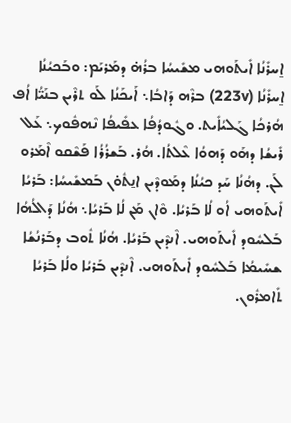ܐ̱ܚܪܺܢܳܐ ܐܺܝܬܰܘܗܝ ܡܫܺܝܚܳܐ ܒܪܳܗ̇ ܕܡܰܪܝܰܡ: ܘܒܰܟܝܳܢܳܐ ܐ̱ܚܪܺܢܳܐ (223v) ܒܪܶܗ ܕܰܐܒܳܐ܆ ܐܰܝܟܰܢܳܐ ܠܰܘ ܬܪܶܝܢ ܒܢܰܝ̈ܳܐ ܐܳܦ ܗܳܪܟܳܐ ܓܰܠܝܳܐܺܝܬ. ܘܓܽܘܕܳܦܳܐ ܥܦܺܝܦܳܐ ܢܶܗܦܽܘܟ܆ ܥܰܠ ܪܺܝܫܳܐ ܕܗܰܘ ܕܰܗܘܳܐ ܥܶܠܬܳܐ. ܗܳܪ. ܒܰܫܪܳܪܳܐ ܦܰܫܶܩܘ ܐܶܡܰܪܘ ܠܰܢ. ܕܗܳܢܳܐ ܚܰܕ ܟܝܳܢܳܐ ܕܡܰܘܕܶܝܢ ܐܢ̱ܬܽܘ̇ܢ ܒܰܡܫܺܝܚܳܐ: ܒܰܪܝܳܐ ܐܺܝܬܰܘܗܝ ܐܳܘ ܠܳܐ ܒܰܪܝܳܐ. ܘܶܐܢ ܡܰܢ ܠܳܐ ܒܰܪܝܳܐ܆ ܗܳܢܳܐ ܕܰܐܠܳܗܳܐ ܒܰܠܚܽܘܕ ܐܺܝܬܰܘܗܝ. ܐܶܢܕܶܝܢ ܒܰܪܝܳܐ. ܗܳܢܳܐ ܬܽܘܒ ܕܒܰܪܢܳܫܳܐ ܫܚܺܝܡܳܐ ܒܰܠܚܽܘܕ ܐܺܝܬܰܘܗܝ. ܐܶܢܕܶܝܢ ܒܰܪܝܳܐ ܘܠܳܐ ܒܰܪܝܳܐ ܬܺܐܡܪܽܘܢ.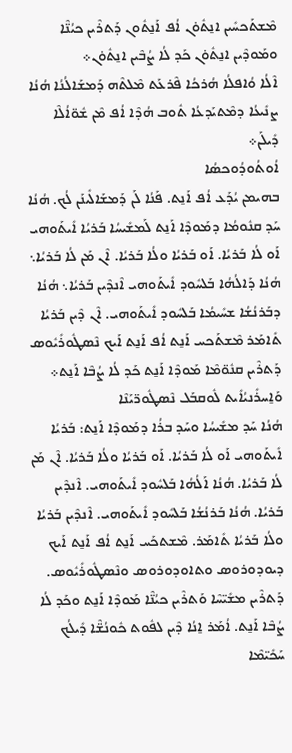ܡܶܫܬܰܟܚܺܝܢ ܐܢ̱ܬܽܘ̇ܢ ܐܳܦ ܐܰܢ̱ܬܽܘܢ ܕܰܬܪܶܝܢ ܟܝܳܢ̈ܶܐ ܘܡܰܘܕܶܝܢ ܐܢ̱ܬܽܘ̇ܢ ܟܰܕ ܠܳܐ ܨܳܒܶܝܢ ܐܢ̱ܬܽܘ̇ܢ܀
ܐܶܠܳܐ ܘܳܐܦܠܳܐ ܗܳܪܟܳܐ ܦܶܪܥܰܬ ܡܶܠܬܶܗ ܕܰܡܫܰܐܠܳܢܳܐ ܗܳܢܳܐ ܨܢܺܝܥܳܐ ܕܡܶܬܝܰܕܥܳܐ ܬܽܘܒ ܗܳܕܶܐ ܐܳܦ ܡܶܢ ܫܽܘ̈ܐܳܠܶܐ ܕܺܝܠܰܢ܀
ܐܳܘܬܳܘܕܳܘܟܣܳܐ
ܒܗܝܡܢ ܝܳܕܰܥ ܐܳܦ ܐܰܢ̱ܬ. ܦܰܢܳܐ ܠܰܢ ܕܰܡܫܰܐܠܺܝܢܰܢ ܠܳܟ. ܗܳܢܳܐ ܚܰܕ ܩܢܽܘܡܳܐ ܕܡܰܘܕܶܐ ܐܰܢ̱ܬ ܠܰܡܫܺܝܚܳܐ ܒܰܪܝܳܐ ܐܺܝܬܰܘܗܝ ܐܰܘ ܠܳܐ ܒܰܪܝܳܐ. ܐܰܘ ܒܰܪܝܳܐ ܘܠܳܐ ܒܰܪܝܳܐ. ܐܶܢ ܡܰܢ ܠܳܐ ܒܰܪܝܳܐ܆ ܗܳܢܳܐ ܕܰܐܠܳܗܳܐ ܒܰܠܚܽܘܕ ܐܺܝܬܰܘܗܝ ܐܶܢܕܶܝܢ ܒܰܪܝܳܐ܆ ܗܳܢܳܐ ܕܒܰܪܢܳܫܳܐ ܫܚܺܝܡܳܐ ܒܰܠܚܽܘܕ ܐܺܝܬܰܘܗܝ. ܐܶܢ ܕܶܝܢ ܒܰܪܝܳܐ ܬܺܐܡܰܪ ܡܶܫܬܰܟܚ ܐܰܢ̱ܬ ܐܳܦ ܐܰܢ̱ܬ ܐܰܝܟ ܢܶܣܛܽܘܪܺܝܽܘܣ ܕܰܬܪܶܝܢ ܩܢܽܘ̈ܡܶܐ ܡܰܘܕܶܐ ܐܰܢ̱ܬ ܟܰܕ ܠܳܐ ܨܳܒܶܐ ܐܰܢ̱ܬ܀
ܘܰܐ̱ܚܪܺܢܝܳܐܺܝܬ ܠܽܘܩܒܰܠ ܢܶܣܛܽܘܪ̈ܝܰܢܶܐ
ܗܳܢܳܐ ܚܰܕ ܡܫܺܝܚܳܐ ܘܚܰܕ ܒܪܳܐ ܕܡܰܘܕܶܐ ܐܰܢ̱ܬ: ܒܰܪܝܳܐ ܐܺܝܬܰܘܗܝ ܐܰܘ ܠܳܐ ܒܰܪܝܳܐ. ܐܰܘ ܒܰܪܝܳܐ ܘܠܳܐ ܒܰܪܝܳܐ. ܐܶܢ ܡܰܢ ܠܳܐ ܒܰܪܝܳܐ. ܗܳܢܳܐ ܐܰܠܳܗܳܐ ܒܰܠܚܽܘܕ ܐܺܝܬܰܘܗܝ. ܐܶܢܕܶܝܢ ܒܰܪܝܳܐ. ܗܳܢܳܐ ܒܰܪܢܳܫܳܐ ܒܰܠܚܽܘܕ ܐܺܝܬܰܘܗܝ. ܐܶܢܕܶܝܢ ܒܰܪܝܳܐ ܘܠܳܐ ܒܰܪܝܳܐ ܬܺܐܡܰܪ. ܡܶܫܬܟܰܚ ܐܰܢ̱ܬ ܐܳܦ ܐܰܢ̱ܬ ܐܰܝܟ ܕܝܘܕܘܪܘܣ ܘܬܐܘܕܘܪܘܣ ܘܢܶܣܛܽܘܪܺܝܽܘܣ. ܕܰܬܪܶܝܢ ܡܫܺܝ̈ܚܶܐ ܘܰܬܪܶܝܢ ܟܝܳܢ̈ܶܐ ܡܰܘܕܶܐ ܐܰܢ̱ܬ ܘܟܰܕ ܠܳܐ ܨܳܒܶܐ ܐܰܢ̱ܬ. ܐܳܡܰܪ ܐ̱ܢܳܐ ܕܶܝܢ ܠܦܽܘܬ ܟܽܘܢܳܫ̈ܶܐ ܕܺܝܠܳܟ ܚܰܟܺܝ̈ܡܶܐ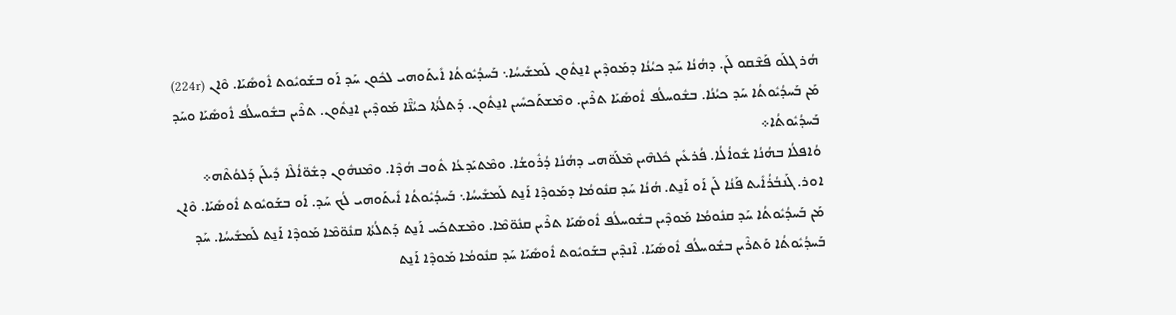ܗܳܪ ܓܠܰܘ ܦܰܫܶܩܘ ܠܰܢ. ܕܗܳܢܳܐ ܚܰܕ ܟܝܳܢܳܐ ܕܡܰܘܕܶܝܢ ܐܢ̱ܬܽܘܢ ܠܰܡܫܺܝܚܳܐ܆ ܒܰܚܕܳܝܽܘܬܳܐ ܐܺܝܬܰܘܗܝ ܠܟܽܘܢ ܚܰܕ ܐܰܘ ܒܫܰܘܝܽܘܬ ܐܽܘܣܺܝܰܐ. ܘܶܐܢ (224r) ܡܰܢ ܒܰܚܕܳܝܽܘܬܳܐ ܚܰܕ ܟܝܳܢܳܐ. ܒܫܽܘܚܠܳܦ ܐܽܘܣܺܝܰܐ ܬܪܶܝܢ. ܘܡܶܫܬܰܟܚܺܝܢ ܐܢ̱ܬܽܘܢ. ܕܰܬܠܳܬܳܐ ܟܝܳܢ̈ܶܐ ܡܰܘܕܶܝܢ ܐܢ̱ܬܽܘܢ. ܬܪܶܝܢ ܒܫܽܘܚܠܳܦ ܐܽܘܣܺܝܰܐ ܘܚܰܕ ܒܰܚܕܳܝܽܘܬܳܐ܀
ܘܳܐܦܠܳܐ ܒܗܳܢܳܐ ܫܽܘܐܳܠܳܐ. ܦܳܪܥܺܝܢ ܟܽܠܗܶܝܢ ܡܶܠܰܘ̈ܗܝ ܕܗܳܢܳܐ ܕܳܪܽܘܫܳܐ. ܘܡܶܬܝܰܕܥܳܐ ܬܽܘܒ ܗܳܕܶܐ. ܘܡܶܢܗܽܘܢ ܕܫܽܘ̈ܐܳܠܶܐ ܕܺܝܠܰܢ ܕܰܠܘܳܬܶܗ܀
ܐܘܪ. ܓܰܢܒܳܪܳܐܺܝܬ ܦܰܢܳܐ ܠܰܢ ܐܰܘ ܐܰܢ̱ܬ. ܗܳܢܳܐ ܚܰܕ ܩܢܽܘܡܳܐ ܕܡܰܘܕܶܐ ܐܰܢ̱ܬ ܠܰܡܫܺܝܚܳܐ܆ ܒܰܚܕܳܝܽܘܬܳܐ ܐܺܝܬܰܘܗܝ ܠܳܟ ܚܰܕ. ܐܰܘ ܒܫܰܘܝܽܘܬ ܐܽܘܣܺܝܰܐ. ܘܶܐܢ ܡܰܢ ܒܰܚܕܳܝܽܘܬܳܐ ܚܰܕ ܩܢܽܘܡܳܐ ܡܰܘܕܶܝܢ ܒܫܽܘܚܠܳܦ ܐܽܘܣܺܝܰܐ ܬܪܶܝܢ ܩܢܽܘ̈ܡܶܐ. ܘܡܶܫܬܟܰܚ ܐܰܢ̱ܬ ܕܰܬܠܳܬܳܐ ܩܢܽܘ̈ܡܶܐ ܡܰܘܕܶܐ ܐܰܢ̱ܬ ܠܰܡܫܺܝܚܳܐ. ܚܰܕ ܒܰܚܕܳܝܽܘܬܳܐ ܘܰܬܪܶܝܢ ܒܫܽܘܚܠܳܦ ܐܽܘܣܺܝܰܐ. ܐܶܢܕܶܝܢ ܒܫܰܘܝܽܘܬ ܐܽܘܣܺܝܰܐ ܚܰܕ ܩܢܽܘܡܳܐ ܡܰܘܕܶܐ ܐܰܢ̱ܬ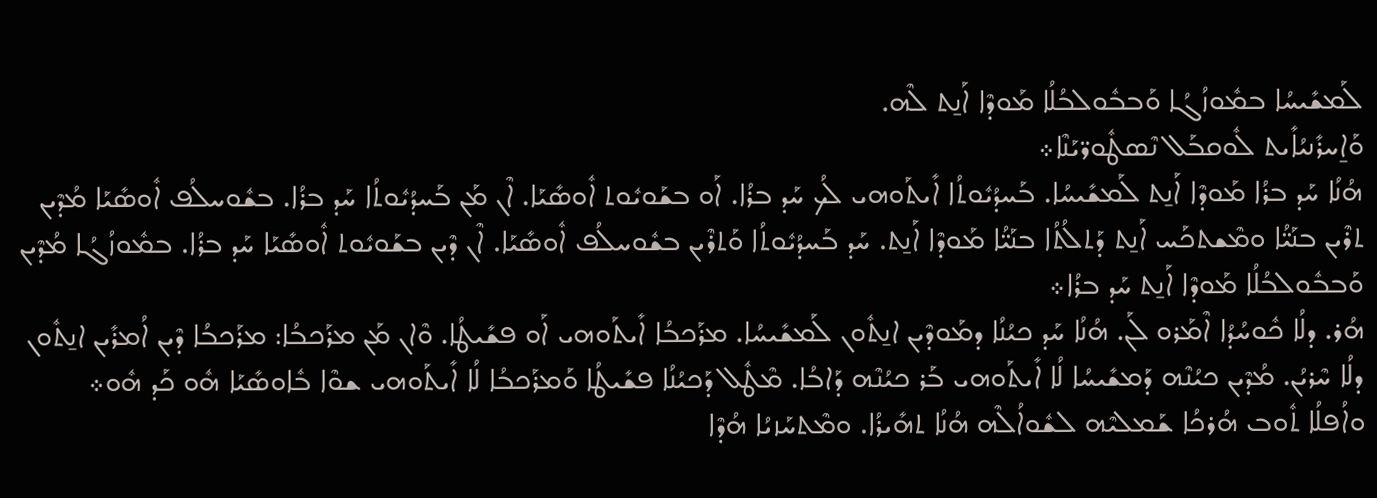ܠܰܡܫܺܝܚܳܐ ܒܡܽܘܙܳܓܳܐ ܘܰܒܒܽܘܠܒܳܠܳܐ ܡܰܘܕܶܐ ܐܰܢ̱ܬ ܠܶܗ.
ܘܰܐ̱ܚܪܺܢܝܳܐܺܝܬ ܠܽܘܩܒܰܠ ܢܶܣܛܽܘܪ̈ܝܰܢܶܐ܀
ܗܳܢܳܐ ܚܰܕ ܒܪܳܐ ܡܰܘܕܶܐ ܐܰܢ̱ܬ ܠܰܡܫܺܝܚܳܐ. ܒܰܚܕܳܝܽܘܬܳܐ ܐܺܝܬܰܘܗܝ ܠܳܟ ܚܰܕ ܒܪܳܐ. ܐܰܘ ܒܫܰܘܝܽܘܬ ܐܽܘܣܺܝܰܐ. ܐܶܢ ܡܰܢ ܒܰܚܕܳܝܽܘܬܳܐ ܚܰܕ ܒܪܳܐ. ܒܫܽܘܚܠܳܦ ܐܽܘܣܺܝܰܐ ܡܳܕܶܝܢ ܬܪܶܝܢ ܒܢܰܝ̈ܳܐ ܘܡܶܫܬܟܰܚ ܐܰܢ̱ܬ ܕܰܬܠܳܬܳܐ ܒܢܰܝ̈ܳܐ ܡܰܘܕܶܐ ܐܰܢ̱ܬ. ܚܰܕ ܒܰܚܕܳܝܽܘܬܳܐ ܘܰܬܪܶܝܢ ܒܫܽܘܚܠܳܦ ܐܽܘܣܺܝܰܐ. ܐܶܢ ܕܶܝܢ ܒܫܰܘܝܽܘܬ ܐܽܘܣܺܝܰܐ ܚܰܕ ܒܪܳܐ. ܒܡܽܘܙܳܓܳܐ ܡܳܕܶܝܢ ܘܰܒܒܽܘܠܒܳܠܳܐ ܡܰܘܕܶܐ ܐܰܢ̱ܬ ܚܰܕ ܒܪܳܐ܀
ܗܳܪ. ܕܠܳܐ ܟܽܘܚܳܕܳܐ ܐܶܡܰܪܘ ܠܰܢ. ܗܳܢܳܐ ܚܰܕ ܟܝܳܢܳܐ ܕܡܰܘܕܶܝܢ ܐܢ̱ܬܽܘܢ ܠܰܡܫܺܝܚܳܐ. ܡܪܰܟܒܳܐ ܐܺܝܬܰܘܗܝ ܐܰܘ ܦܫܺܝܛܳܐ. ܘܶܐܢ ܡܰܢ ܡܪܰܟܒܳܐ: ܡܪܰܟܒܳܐ ܕܶܝܢ ܐܳܡܪܺܝܢ ܐܢ̱ܬܽܘܢ ܕܠܳܐ ܚܶܪܝܳܢ. ܡܳܕܶܝܢ ܟܝܳܢܶܗ ܕܰܡܫܺܝܚܳܐ ܠܳܐ ܐܺܝܬܰܘܗܝ ܒܰܪ ܟܝܳܢܶܗ ܕܰܐܒܳܐ. ܡܶܛܽܠ ܕܰܟܝܳܢܳܐ ܦܫܺܝܛܳܐ ܘܰܡܪܰܟܒܳܐ ܠܳܐ ܐܺܝܬܰܘܗܝ ܫܘܶܐ ܒܽܐܘܣܺܝܰܐ ܗܽܘ ܟܰܕ ܗܽܘ܀
ܘܐܳܦܠܳܐ ܬܽܘܒ ܗܳܪܟܳܐ ܫܰܡܠܝܶܗ ܠܫܽܘܐܳܠܶܗ ܗܳܢܳܐ ܬܗܺܝܪܳܐ. ܘܡܶܬܚܰܙܝܳܐ ܗܳܕܶܐ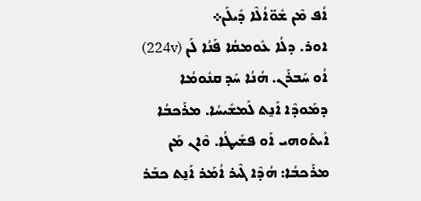ܐܳܦ ܡܶܢ ܫܽܘ̈ܐܳܠܶܐ ܕܺܝܠܰܢ܀
ܐܘܪ. ܕܠܳܐ ܥܽܘܡܩܳܐ ܦܰܢܳܐ ܠܰܢ (224v) ܐܳܘ ܚܰܒܪܰܢ. ܗܳܢܳܐ ܚܰܕ ܩܢܽܘܡܳܐ ܕܡܰܘܕܶܐ ܐܰܢ̱ܬ ܠܰܡܫܺܝܚܳܐ. ܡܪܰܟܒܳܐ ܐܺܝܬܰܘܗܝ ܐܰܘ ܦܫܺܝܛܳܐ. ܘܶܐܢ ܡܰܢ ܡܪܰܟܒܳܐ: ܗܳܕܶܐ ܓܶܝܪ ܐܳܡܰܪ ܐܰܢ̱ܬ ܟܒܰܪ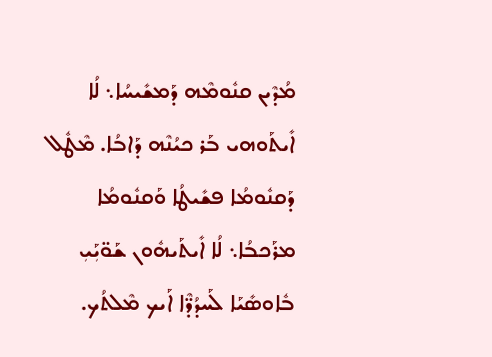ܡܳܕܶܝܢ ܩܢܽܘܡܶܗ ܕܰܡܫܺܝܚܳܐ܆ ܠܳܐ ܐܺܝܬܰܘܗܝ ܒܰܪ ܟܝܳܢܶܗ ܕܰܐܒܳܐ. ܡܶܛܽܠ ܕܰܩܢܽܘܡܳܐ ܦܫܺܝܛܳܐ ܘܰܩܢܽܘܡܳܐ ܡܪܰܟܒܳܐ܆ ܠܳܐ ܐܺܝܬܰܝܗܽܘܢ ܫܰܘ̈ܝܼܰܝܼ ܒܽܐܘܣܺܝܰܐ ܠܰܚܕܳܕ̈ܶܐ ܐܰܝܟ ܡܶܠܬܳܟ.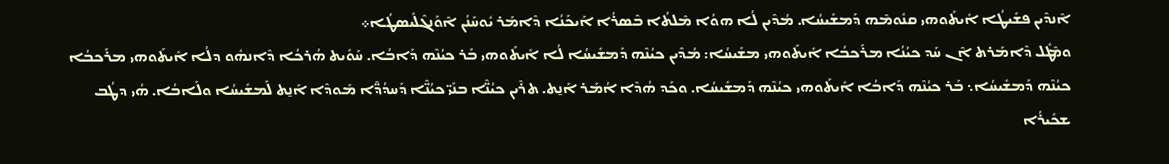ܐܶܢܕܶܝܢ ܦܫܺܝܛܳܐ ܐܺܝܬܰܘܗܝ ܩܢܽܘܡܶܗ ܕܰܡܫܺܝܚܳܐ. ܡܳܕܶܝܢ ܠܳܐ ܗܘܳܐ ܡܶܠܬܳܐ ܒܶܣܪܳܐ ܐܰܝܟܰܢܳܐ ܕܶܐܡܰܪ ܝܽܘܚܰܢܳܢ ܐܶܘܰܢܓܶܠܺܝܣܛܳܐ܀
ܘܡܶܛܽܠ ܕܶܐܡܰܪܬ ܐܶܢ ܚܰܕ ܟܝܳܢܳܐ ܡܪܰܟܒܳܐ ܐܺܝܬܰܘܗܝ ܡܫܺܝܚܳܐ: ܡܳܕܶܝܢ ܟܝܳܢܶܗ ܕܰܡܫܺܝܚܳܐ ܠܳܐ ܐܺܝܬܰܘܗܝ ܒܰܪ ܟܝܳܢܶܗ ܕܰܐܒܳܐ. ܚܰܘܺܝܬ ܗܳܪܟܳܐ ܕܶܐܢܗܽܘ ܕܠܳܐ ܐܺܝܬܰܘܗܝ ܡܪܰܟܒܳܐ ܟܝܳܢܶܗ ܕܰܡܫܺܝܚܳܐ܆ ܒܰܪ ܟܝܳܢܶܗ ܕܰܐܒܳܐ ܐܺܝܬܰܘܗܝ ܟܝܳܢܶܗ ܕܰܡܫܺܝܚܳܐ. ܘܟܰܕ ܗܳܕܶܐ ܐܳܡܰܪ ܐܰܢ̱ܬ. ܬܪܶܝܢ ܟܝܳܢ̈ܶܐ ܒܢܰܝ̈ ܟܝܳܢ̈ܶܐ ܕܰܚܕܳܕ̈ܶܐ ܡܰܘܕܶܐ ܐܰܢ̱ܬ ܠܰܡܫܺܝܚܳܐ ܘܠܰܐܒܳܐ. ܗܳܝ ܕܛܳܒ ܫܟܺܝܪܳܐ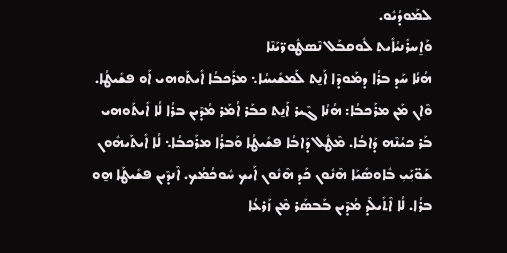ܠܡܰܘܕܳܝܽܘ.
ܘܰܐ̱ܚܪܺܢܝܳܐܺܝܬ ܠܽܘܩܒܰܠ ܢܶܣܛܽܘܪ̈ܝܰܢܶܐ
ܗܳܢܳܐ ܚܰܕ ܒܪܳܐ ܕܡܰܘܕܶܐ ܐܰܢ̱ܬ ܠܰܡܫܺܝܚܳܐ܆ ܡܪܰܟܒܳܐ ܐܺܝܬܰܘܗܝ ܐܰܘ ܦܫܺܝܛܳܐ. ܘܶܐܢ ܡܰܢ ܡܪܰܟܒܳܐ: ܗܳܢܳܐ ܓܶܝܪ ܐܰܢ̱ܬ ܟܒܰܪ ܐܳܡܰܪ ܡܳܕܶܝܢ ܒܪܳܐ ܠܳܐ ܐܺܝܬܰܘܗܝ ܒܰܪ ܟܝܳܢܶܗ ܕܰܐܒܳܐ. ܡܶܛܽܠ ܕܰܐܒܳܐ ܦܫܺܝܛܳܐ ܘܰܒܪܳܐ ܡܪܰܟܒܳܐ܆ ܠܳܐ ܐܺܝܬܰܝܗܽܘܢ ܫܰܘ̈ܝܼܰܝܼ ܒܽܐܘܣܺܝܰܐ ܗܶܢܽܘܢ ܟܰܕ ܗܶܢܽܘܢ ܐܰܝܟ ܚܽܘܟܳܡܳܟ. ܐܶܢܕܶܝܢ ܦܫܺܝܛܰܐ ܗ̱ܘ ܒܪܳܐ. ܠܳܐ ܐܶܬܺܝܠܶܕ ܡܳܕܶܝܢ ܒܰܒܣܰܪ ܡܶܢ ܙܰܪܥܳܐ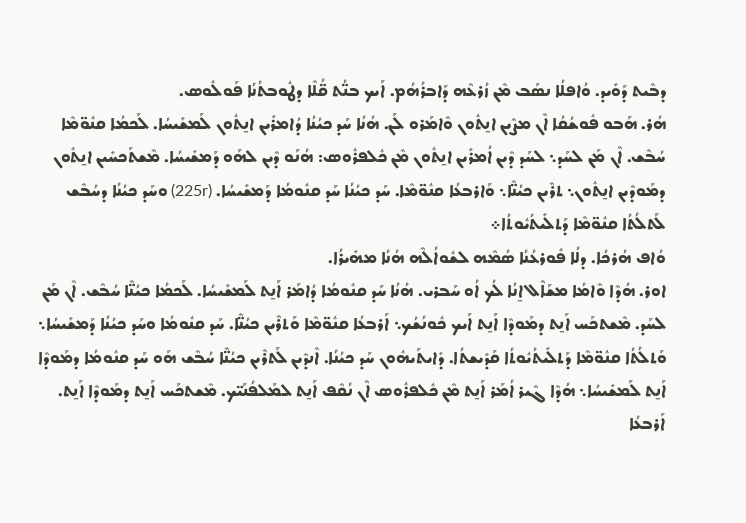ܕܒܶܝܬ ܕܰܘܺܝܕ. ܘܳܐܦܠܳܐ ܢܣܰܒ ܡܶܢ ܙܳܪܥܶܗ ܕܰܐܒܪܳܗܳܡ. ܐܰܝܟ ܒܢ̈ܳܬ ܩ̈ܳܠܶܐ ܕܛܽܘܒܬܳܢܳܐ ܦܰܘܠܽܘܣ.
ܗܳܪ. ܗܰܒܘ ܦܽܘܫܳܩܳܐ ܐܶܢ ܡܨܶܝܢ ܐܢ̱ܬܽܘܢ ܘܶܐܡܰܪܘ ܠܰܢ. ܗܳܢܳܐ ܚܰܕ ܟܝܳܢܳܐ ܕܳܐܡܪܺܝܢ ܐܢ̱ܬܽܘܢ ܠܰܡܫܺܝܚܳܐ. ܠܰܟܡܳܐ ܩܢܽܘ̈ܡܶܐ ܚܳܒܶܫ. ܐܶܢ ܡܰܢ ܠܚܰܕ܆ ܠܚܰܕ ܕܶܝܢ ܐܳܡܪܺܝܢ ܐܢ̱ܬܽܘܢ ܡܶܢ ܟܽܠܦܪܽܘܣ: ܗܳܢܰܘ ܕܶܝܢ ܠܗܰܘ ܕܰܡܫܺܝܚܳܐ. ܡܶܫܬܰܟܚܺܝܢ ܐܢ̱ܬܽܘܢ ܕܡܰܘܕܶܝܢ ܐܢ̱ܬܽܘܢ܆ ܬܪܶܝܢ ܟܝܳܢ̈ܶܐ܆ ܘܰܐܪܒܥܳܐ ܩܢܽܘ̈ܡܶܐ. ܚܰܕ ܟܝܳܢܳܐ ܚܰܕ ܩܢܽܘܡܳܐ ܕܰܡܫܺܝܚܳܐ. (225r) ܘܚܰܕ ܟܝܳܢܳܐ ܕܚܳܒܶܫ ܠܰܬܠܳܬܳܐ ܩܢܽܘ̈ܡܶܐ ܕܰܬܠܺܝܬܳܝܽܘܬܳܐ܀
ܘܳܐܦ ܗܳܪܟܳܐ. ܕܠܳܐ ܦܽܘܪܥܳܢܳܐ ܣܳܡܶܗ ܠܫܽܘܐܳܠܶܗ ܗܳܢܳܐ ܡܗܺܝܪܳܐ.
ܐܘܪ. ܗܳܕܶܐ ܘܶܐܡܳܐ ܡܫܰܐܶܠ ܐ̱ܢܳܐ ܠܳܟ ܐܳܘ ܚܰܒܪܝ. ܗܳܢܳܐ ܚܰܕ ܩܢܽܘܡܳܐ ܕܳܐܡܰܪ ܐܰܢ̱ܬ ܠܰܡܫܺܝܚܳܐ. ܠܰܟܡܳܐ ܟܝܳܢ̈ܶܐ ܚܳܒܶܫ. ܐܶܢ ܡܰܢ ܠܚܰܕ. ܡܶܫܬܟܰܚ ܐܰܢ̱ܬ ܕܡܰܘܕܶܐ ܐܰܢ̱ܬ ܐܰܝܟ ܟܽܘܢܳܫܳܟ܆ ܐܰܪܒܥܳܐ ܩܢܽܘ̈ܡܶܐ ܘܰܬܪܶܝܢ ܟܝܳܢ̈ܶܐ. ܚܰܕ ܩܢܽܘܡܳܐ ܘܚܰܕ ܟܝܳܢܳܐ ܕܰܡܫܺܝܚܳܐ܆ ܘܰܬܠܳܬܳܐ ܩܢܽܘ̈ܡܶܐ ܕܰܬܠܺܝܬܳܝܽܘܬܳܐ ܩܰܕܺܝܫܬܳܐ. ܕܺܐܝܬܰܝܗܽܘܢ ܚܰܕ ܟܝܳܢܳܐ. ܐܶܢܕܶܝܢ ܠܰܬܪܶܝܢ ܟܝܳܢ̈ܶܐ ܚܳܒܶܫ ܗܰܘ ܚܰܕ ܩܢܽܘܡܳܐ ܕܡܰܘܕܶܐ ܐܰܢ̱ܬ ܠܰܡܫܺܝܚܳܐ܆ ܗܳܕܶܐ ܓܶܝܪ ܐܳܡܰܪ ܐܰܢ̱ܬ ܡܶܢ ܟܽܠܦܪܽܘܣ ܐܶܢ ܢܳܩܶܦ ܐܰܢ̱ܬ ܠܡܰܠܦܳܢܰܝ̈ܟ. ܡܶܫܬܟܰܚ ܐܰܢ̱ܬ ܕܡܰܘܕܶܐ ܐܰܢ̱ܬ. ܐܰܪܒܥܳܐ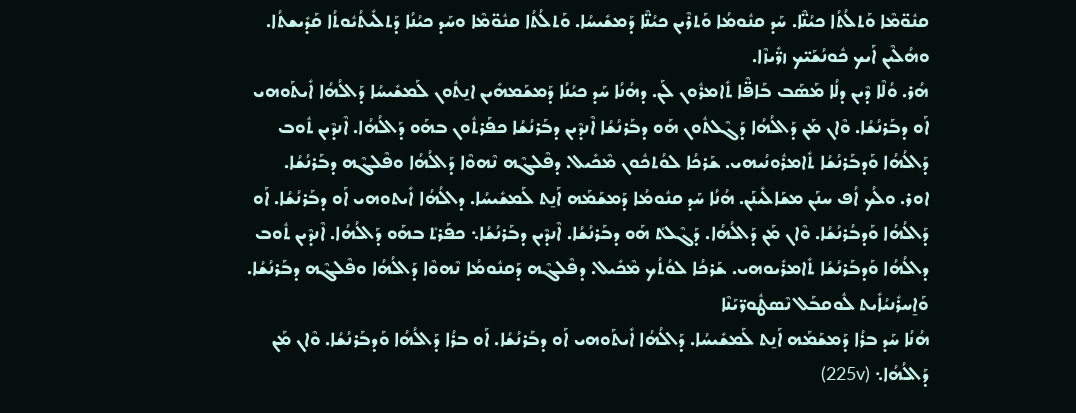ܩܢܽܘ̈ܡܶܐ ܘܰܬܠܳܬܳܐ ܟܝܳܢ̈ܶܐ. ܚܰܕ ܩܢܽܘܡܳܐ ܘܰܬܪܶܝܢ ܟܝܳܢ̈ܶܐ ܕܰܡܫܺܝܚܳܐ. ܘܰܬܠܳܬܳܐ ܩܢܽܘ̈ܡܶܐ ܘܚܰܕ ܟܝܳܢܳܐ ܕܰܬܠܺܝܬܳܝܽܘܬܳܐ ܩܰܕܺܝܫܬܳܐ. ܘܗܳܠܶܝܢ ܐܰܝܟ ܟܽܘܢܳܫܰܝ̈ܟ ܙܪ̈ܺܝܙܶܐ.
ܗܳܪ. ܘܳܠܶܐ ܕܶܝܢ ܕܠܳܐ ܡܰܣܰܒ ܒܰܐܦ̈ܶܐ ܬܺܐܡܪܽܘܢ ܠܰܢ. ܕܗܳܢܳܐ ܚܰܕ ܟܝܳܢܳܐ ܕܰܡܫܰܡܗܺܝܢ ܐܢ̱ܬܽܘܢ ܠܰܡܫܺܝܚܳܐ ܕܰܐܠܳܗܳܐ ܐܺܝܬܰܘܗܝ ܐܰܘ ܕܒܰܪܢܳܫܳܐ. ܘܶܐܢ ܡܰܢ ܕܰܐܠܳܗܳܐ ܕܰܓܶܠܬܽܘܢ ܗܰܘ ܕܒܰܪܢܳܫܳܐ ܐܶܢܕܶܝܢ ܕܒܰܪܢܳܫܳܐ ܟܦܰܪܬܽܘܢ ܒܗܰܘ ܕܰܐܠܳܗܳܐ. ܐܶܢܕܶܝܢ ܬܽܘܒ ܕܰܐܠܳܗܳܐ ܘܰܕܒܰܪܢܳܫܳܐ ܬܺܐܡܪܽܘܢܳܝܗܝ. ܫܰܪܟܳܐ ܠܘܳܬܟܽܘܢ ܡܶܟܺܝܠ. ܕܦܶܠܓܶܗ ܢܶܗܘܶܐ ܕܰܐܠܳܗܳܐ ܘܦܶܠܓܶܗ ܕܒܰܪܢܳܫܳܐ.
ܐܘܪ. ܘܠܳܟ ܐܳܦ ܚܢܰܢ ܡܫܰܐܠܺܝܢܰܢ. ܗܳܢܳܐ ܚܰܕ ܩܢܽܘܡܳܐ ܕܰܡܫܰܡܰܗ ܐܰܢ̱ܬ ܠܰܡܫܺܝܚܳܐ. ܕܐܠܳܗܳܐ ܐܺܝܬܘܗܝ ܐܰܘ ܕܒܰܪܢܳܫܳܐ. ܐܰܘ ܕܰܐܠܳܗܳܐ ܘܰܕܒܳܪܢܳܫܳܐ. ܘܶܐܢ ܡܰܢ ܕܰܐܠܳܗܳܐ. ܕܰܓܶܠܬ̊ ܗܰܘ ܕܒܰܪܢܳܫܳܐ. ܐܶܢܕܶܝܢ ܕܒܰܪܢܳܫܳܐ܆ ܟܦܰܪܬ̊ ܒܗܰܘ ܕܰܐܠܳܗܳܐ. ܐܶܢܕܶܝܢ ܬܽܘܒ ܕܐܠܳܗܳܐ ܘܰܕܒܰܪܢܳܫܳܐ ܬܺܐܡܪܺܝܘܗܝ. ܫܰܪܟܳܐ ܠܘܳܬܳܟ ܡܶܟܺܝܠ. ܕܦܶܠܓܶܗ ܕܰܩܢܽܘܡܳܐ ܢܶܗܘܶܐ ܕܰܐܠܳܗܳܐ ܘܦܶܠܓܶܗ ܕܒܰܪܢܳܫܳܐ.
ܘܰܐ̱ܚܪܺܢܝܳܐܺܝܬ ܠܽܘܩܒܰܠ ܢܶܣܛܽܘܪ̈ܝܰܢܶܐ
ܗܳܢܳܐ ܚܰܕ ܒܪܳܐ ܕܰܡܫܰܡܰܗ ܐܰܢ̱ܬ ܠܰܡܫܺܝܚܳܐ. ܕܰܐܠܳܗܳܐ ܐܺܝܬܰܘܗܝ ܐܰܘ ܕܒܰܪܢܳܫܳܐ. ܐܰܘ ܒܪܳܐ ܕܰܐܠܳܗܳܐ ܘܰܕܒܰܪܢܳܫܳܐ. ܘܶܐܢ ܡܰܢ ܕܰܐܠܳܗܳܐ܆ (225v)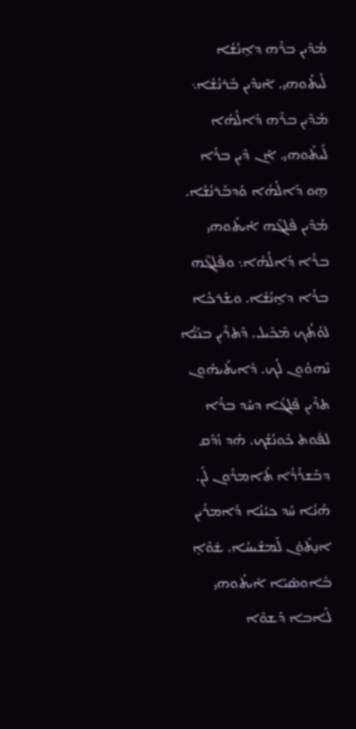ܡܳܕܶܝܢ ܒܪܶܗ ܕܐ̱ܢܳܫܳܐ ܠܰܝܬܰܘܗܝ. ܐܶܢܕܶܝܢ ܒܰܪܢܳܫܳܐ܆ ܡܳܕܶܝܢ ܒܪܶܗ ܕܰܐܠܳܗܳܐ ܠܰܝܬܰܘܗܝ. ܐܶܢ ܕܶܝܢ ܒܪܰܐ ܗ̱ܘ ܕܰܐܠܳܗܳܐ ܘܰܕܒܰܪܢܳܫܳܐ. ܡܳܕܶܝܢ ܦܶܠܓܶܗ ܐܺܝܬܰܘܗܝ ܒܪܳܐ ܕܰܐܠܳܗܳܐ܆ ܘܦܶܠܓܶܗ ܒܪܳܐ ܕܐ̱ܢܳܫܳܐ. ܘܫܰܪܟܳܐ ܠܘܳܬܳܟ ܡܶܟܺܝܠ. ܕܰܬܪܶܝܢ ܒܢܰܝ̈ܳܐ ܢܶܗܘܽܘܢ ܠܳܟ. ܕܺܐܝܬܰܝܗܽܘܢ ܬܪܶܝܢ ܦܶܠܓܳܐ ܕܚܰܕ ܒܪܳܐ ܠܦܽܘܬ ܟܽܘܢܳܫܳܟ. ܗܳܕ ܙܳܕܶܩ ܕܒܰܫܪܳܪܳܐ ܬܺܐܡܪܽܘܢ ܠܰܢ. ܗܳܢܳܐ ܚܰܕ ܟܝܳܢܳܐ ܕܳܐܡܪܺܝܢ ܐܢ̱ܬܽܘ̇ܢ ܠܰܡܫܺܝܚܳܐ. ܫ̇ܘܶܐ̣ ܒܽܐܘܣܺܝܰܐ ܐܺܝܬܰܘܗܝ ܠܰܐܒܐ ܕܰܫܘܶܐ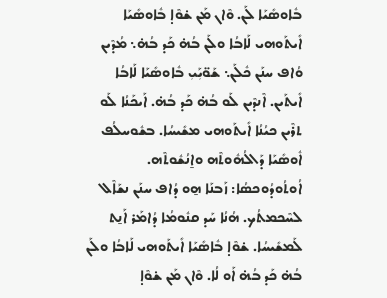ܒܽܐܘܣܺܝܰܐ ܠܰܢ. ܘܶܐܢ ܡܰܢ ܫ̇ܘܶܐ̣ ܒܽܐܘܣܺܝܰܐ ܐܺܝܬܰܘܗܝ ܠܰܐܒܳܐ ܘܠܰܢ ܒܳܗ̇ ܟܰܕ ܒܳܗ̇܆ ܡܳܕܶܝܢ ܘܳܐܦ ܚܢܰܢ ܟܽܠܰܢ܆ ܫܰܘ̈ܝܼܰܝܼ ܒܽܐܘܣܺܝܰܐ ܠܰܐܒܳܐ ܐܺܝܬܰܝܢ. ܐܶܢܕܶܝܢ ܠܰܘ ܒܳܗ̇ ܟܰܕ ܒܳܗ̇. ܐܰܝܟܰܢܳܐ ܠܰܘ ܬܪܶܝܢ ܟܝܳܢܳܐ ܐܺܝܬܰܘܗܝ ܡܫܺܝܚܳܐ. ܒܫܽܘܚܠܳܦ ܐܽܘܣܺܝܰܐ ܕܰܐܠܳܗܽܘܬܶܗ ܘܐ̱ܢܳܫܽܘܬܶܗ.
ܐܳܘܬܳܘܕܳܘܟܣܳܐ: ܙܰܒܢܰܐ ܗ̱ܘ ܕܳܐܦ ܚܢܰܢ ܢܫܰܐܶܠ ܠܚܶܟܡܬܳܟ. ܗܳܢܳܐ ܚܰܕ ܩܢܽܘܡܳܐ ܕܳܐܡܰܪ ܐܰܢ̱ܬ ܠܰܡܫܺܝܚܳܐ. ܫ̇ܘܶܐ̣ ܒܽܐܣܺܝܰܐ ܐܺܝܬܰܘܗܝ ܠܰܐܒܳܐ ܘܠܰܢ ܒܳܗ̇ ܟܰܕ ܒܳܗ̇ ܐܰܘ ܠܳܐ. ܘܶܐܢ ܡܰܢ ܫ̇ܘܶܐ̣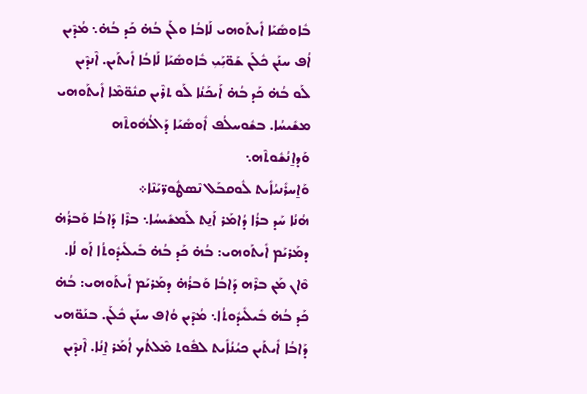ܒܽܐܘܣܺܝܰܐ ܐܺܝܬܰܘܗܝ ܠܰܐܒܳܐ ܘܠܰܢ ܒܳܗ̇ ܟܰܕ ܒܳܗ̇܆ ܡܳܕܶܝܢ ܐܳܦ ܚܢܰܢ ܟܽܠܰܢ ܫܰܘ̈ܝܼܰܝܼ ܒܽܐܘܣܺܝܰܐ ܠܰܐܒܳܐ ܐܺܝܬܰܝܢ. ܐܶܢܕܶܝܢ ܠܰܘ ܒܳܗ̇ ܟܰܕ ܒܳܗ̇ ܐܰܝܟܰܢܳܐ ܠܰܘ ܬܪܶܝܢ ܩܢܽܘ̈ܡܶܐ ܐܺܝܬܰܘܗܝ ܡܫܺܝܚܳܐ. ܒܫܽܘܚܠܳܦ ܐܽܘܣܺܝܰܐ ܕܰܐܠܳܗܽܘܬܶܗ ܘܰܕܐ̱ܢܳܫܽܘܬܶܗ܆
ܘܰܐ̱ܚܪܺܢܝܳܐܺܝܬ ܠܽܘܩܒܰܠ ܢܶܣܛܽܘܪ̈ܝܰܢܶܐ܀
ܗܳܢܳܐ ܚܰܕ ܒܪܳܐ ܕܳܐܡܰܪ ܐܰܢ̱ܬ ܠܰܡܫܺܝܚܳܐ܆ ܒܪܶܐ ܕܰܐܒܳܐ ܘܰܒܪܳܗ̇ ܕܡܰܪܝܰܡ ܐܺܝܬܰܘܗܝ: ܒܳܗ̇ ܟܰܕ ܒܳܗ̇ ܒܺܝܠܺܝܕܽܘܬܳܐ ܐܰܘ ܠܳܐ. ܘܶܐܢ ܡܰܢ ܒܪܶܗ ܕܰܐܒܳܐ ܘܰܒܪܳܗ̇ ܕܡܰܪܝܰܡ ܐܺܝܬܰܘܗܝ: ܒܳܗ̇ ܟܰܕ ܒܳܗ̇ ܒܺܝܠܺܝܕܽܘܬܳܐ܆ ܡܳܕܶܝܢ ܘܳܐܦ ܚܢܰܢ ܟܽܠܰܢ. ܒܢܰܘ̈ܗܝ ܕܰܐܒܳܐ ܐܺܝܬܰܝܢ ܟܝܳܢܳܐܺܝܬ ܠܦܽܘܬ ܡܶܠܬܳܟ ܐܳܡܰܪ ܐ̱ܢܳܐ. ܐܶܢܕܶܝܢ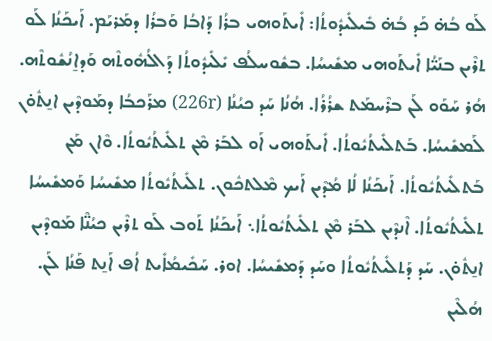ܠܰܘ ܒܳܗ̇ ܟܰܕ ܒܳܗ̇ ܒܺܝܠܺܝܕܽܘܬܳܐ: ܐܺܝܬܰܘܗܝ ܒܪܳܐ ܕܰܐܒܳܐ ܘܰܒܪܳܐ ܕܡܰܪܝܰܡ. ܐܰܝܟܰܢܳܐ ܠܰܘ ܬܪܶܝܢ ܒܢܰܝ̈ܳܐ ܐܺܝܬܰܘܗܝ ܡܫܺܝܚܳܐ. ܒܫܽܘܚܠܳܦ ܝܺܠܺܝܕܽܘܬܳܐ ܕܰܐܠܳܗܽܘܬܶܗ ܘܰܕܐ̱ܢܳܫܽܘܬܶܗ. ܗܳܪ ܚܰܘܰܘ ܠܰܢ ܒܪܶܚܡܰܬ ܫܪܳܪܳܐ. ܗܳܢܳܐ ܚܰܕ ܟܝܳܢܳܐ (226r) ܡܪܰܟܒܳܐ ܕܡܰܘܕܶܝܢ ܐܢ̱ܬܽܘ̇ܢ ܠܰܡܫܺܝܚܳܐ. ܒܰܬܠܺܝܬܳܝܽܘܬܳܐ. ܐܺܝܬܰܘܗܝ ܐܰܘ ܠܒܰܪ ܡܶܢ ܬܠܺܝܬܳܝܽܘܬܳܐ. ܘܶܐܢ ܡܰܢ ܒܰܬܠܺܝܬܳܝܽܘܬܳܐ. ܐܰܝܟܰܢܳܐ ܠܳܐ ܡܳܕܶܝܢ ܐܰܝܟ ܡܶܠܬܟܽܘܢ. ܬܠܺܝܬܳܝܽܘܬܳܐ ܡܫܺܝܚܳܐ ܘܰܡܫܺܝܚܳܐ ܬܠܺܝܬܳܝܽܘܬܳܐ. ܐܶܢܕܶܝܢ ܠܒܰܪ ܡܶܢ ܬܠܺܝܬܳܝܽܘܬܳܐ܆ ܐܰܝܟܰܢܳܐ ܬܰܘܒ ܠܰܘ ܬܪܶܝܢ ܟܝܳܢ̈ܶܐ ܡܰܘܕܶܝܢ ܐܢ̱ܬܽܘ̇ܢ. ܚܰܕ ܕܰܬܠܺܝܬܳܝܽܘܬܳܐ ܘܚܰܕ ܕܰܡܫܺܝܚܳܐ. ܐܘܪ. ܚܰܟܺܝܡܳܐܺܝܬ ܐܳܦ ܐܰܢ̱ܬ ܦܰܢܳܐ ܠܰܢ. ܗܳܠܶܝܢ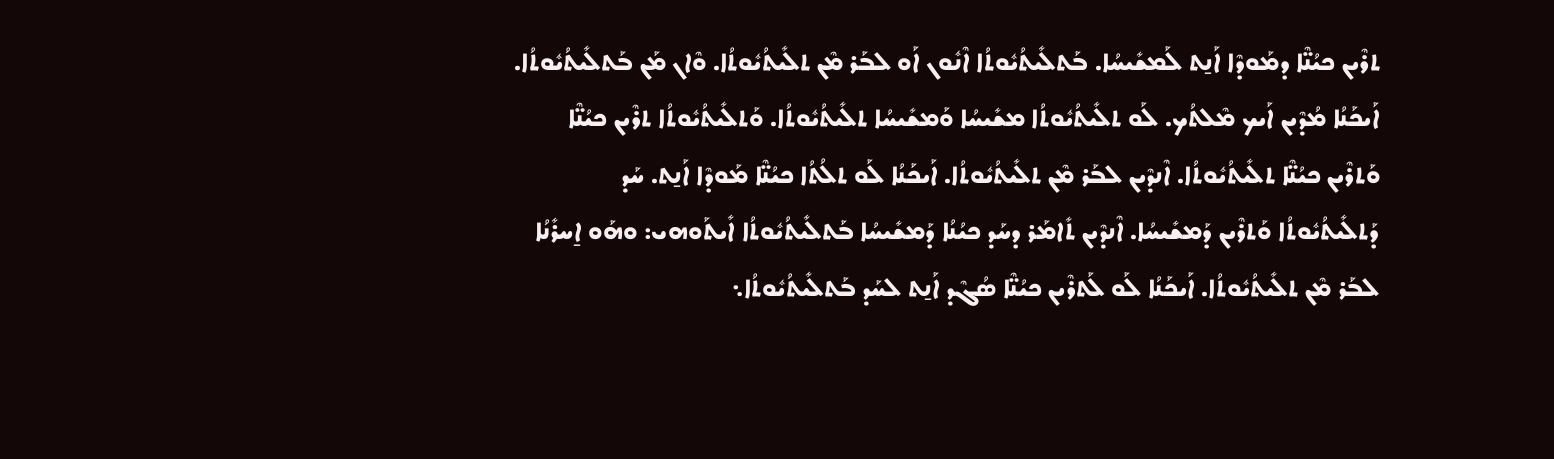ܬܪܶܝܢ ܟܝܳܢ̈ܶܐ ܕܡܰܘܕܶܐ ܐܰܢ̱ܬ ܠܰܡܫܺܝܚܳܐ. ܒܰܬܠܺܝܬܳܝܽܘܬܳܐ ܐܶܢܽܘܢ ܐܰܘ ܠܒܰܪ ܡܶܢ ܬܠܺܝܬܳܝܽܘܬܳܐ. ܘܶܐܢ ܡܰܢ ܒܰܬܠܺܝܬܳܝܽܘܬܳܐ. ܐܰܝܟܰܢܳܐ ܡܳܕܶܝܢ ܐܰܝܟ ܡܶܠܬܳܟ. ܠܰܘ ܬܠܺܝܬܳܝܽܘܬܳܐ ܡܫܺܝܚܳܐ ܘܰܡܫܺܝܚܳܐ ܬܠܺܝܬܳܝܽܘܬܳܐ. ܘܰܬܠܺܝܬܳܝܽܘܬܳܐ ܬܪܶܝܢ ܟܝܳܢ̈ܶܐ ܘܰܬܪܶܝܢ ܟܝܳܢ̈ܶܐ ܬܠܺܝܬܳܝܽܘܬܳܐ. ܐܶܢܕܶܝܢ ܠܒܰܪ ܡܶܢ ܬܠܺܝܬܳܝܽܘܬܳܐ. ܐܰܝܟܰܢܳܐ ܠܰܘ ܬܠܳܬܳܐ ܟܝܳܢ̈ܶܐ ܡܰܘܕܶܐ ܐܰܢ̱ܬ. ܚܰܕ ܕܰܬܠܺܝܬܳܝܽܘܬܳܐ ܘܰܬܪܶܝܢ ܕܰܡܫܺܝܚܳܐ. ܐܶܢܕܶܝܢ ܬܺܐܡܰܪ ܕܚܰܕ ܟܝܳܢܳܐ ܕܰܡܫܺܝܚܳܐ ܒܰܬܠܺܝܬܳܝܽܘܬܳܐ ܐܺܝܬܰܘܗܝ: ܘܗܰܘ ܐ̱ܚܪܺܢܳܐ ܠܒܰܪ ܡܶܢ ܬܠܺܝܬܳܝܽܘܬܳܐ. ܐܰܝܟܰܢܳܐ ܠܰܘ ܠܰܬܪܶܝܢ ܟܝܳܢ̈ܶܐ ܣܳܓܶܕ ܐܰܢ̱ܬ ܠܚܰܕ ܒܰܬܠܺܝܬܳܝܽܘܬܳܐ܆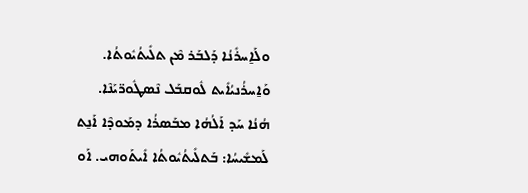ܘܠܰܐ̱ܚܪܺܢܳܐ ܕܰܠܒܰܪ ܡܶܢ ܬܠܺܝܬܳܝܽܘܬܳܐ.
ܘܰܐ̱ܚܪܳܢܝܳܐܺܝܬ ܠܽܘܩܒܰܠ ܢܶܣܛܽܘܪ̈ܝܰܢܶܐ.
ܗܳܢܳܐ ܚܰܕ ܐܰܠܳܗܳܐ ܡܒܰܣܪܳܐ ܕܡܰܘܕܶܐ ܐܰܢ̱ܬ ܠܰܡܫܺܝܚܳܐ: ܒܰܬܠܺܝܬܳܝܽܘܬܳܐ ܐܺܝܬܰܘܗܝ. ܐܰܘ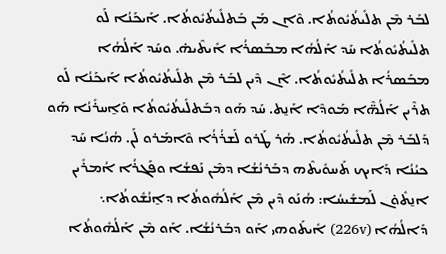ܠܒܰܪ ܡܶܢ ܬܠܺܝܬܳܝܽܘܬܳܐ. ܘܶܐܢ ܡܰܢ ܒܰܬܠܺܝܬܳܝܽܘܬܳܐ. ܐܰܝܟܰܢܳܐ ܠܰܘ ܬܠܺܝܬܳܝܽܘܬܳܐ ܚܰܕ ܐܰܠܳܗܳܐ ܡܒܰܣܪܳܐ ܐܺܝܬܶܝܗ̇. ܘܚܰܕ ܐܰܠܳܗܳܐ ܡܒܰܣܪܳܐ ܬܠܺܝܬܳܝܽܘܬܳܐ. ܐܶܢ ܕܶܝܢ ܠܒܰܪ ܡܶܢ ܬܠܺܝܬܳܝܽܘܬܳܐ ܐܰܝܟܰܢܳܐ ܠܰܘ ܬܪܶܝܢ ܐܰܠܳܗ̈ܶܐ ܡܰܘܕܶܐ ܐܰܢ̱ܬ. ܚܰܕ ܗܰܘ ܕܒܰܬܠܺܝܬܳܝܽܘܬܳܐ ܘܰܐ̱ܚܪܺܢܳܐ ܗܰܘ ܕܰܠܒܰܪ ܡܶܢ ܬܠܺܝܬܳܝܽܘܬܳܐ. ܗܳܪ ܛܰܪܘ ܠܰܫܪܳܪܳܐ ܘܶܐܡܰܪܘ ܠܰܢ. ܗܳܢܳܐ ܚܰܕ ܟܝܳܢܳܐ ܕܰܐܝܟ ܬܰܚܘܺܝܬܶܗ ܕܒܰܪܢܳܫܳܐ ܕܡܶܢ ܢܰܦܫܳܐ ܘܦܰܓܪܳܐ ܐܳܡܪܺܝܢ ܐܢ̱ܬܽܘ̇ܢ ܠܰܡܫܺܝܚܳܐ: ܗܳܢܰܘ ܕܶܝܢ ܡܶܢ ܐܰܠܳܗܽܘܬܳܐ ܕܐ̱ܢܳܫܽܘܬܳܐ܆ ܕܰܐܠܳܗܳܐ (226v) ܐܺܝܬܰܘܗܝ ܐܰܘ ܕܒܰܪܢܳܫܳܐ. ܐܰܘ ܡܶܢ ܐܰܠܳܗܽܘܬܳܐ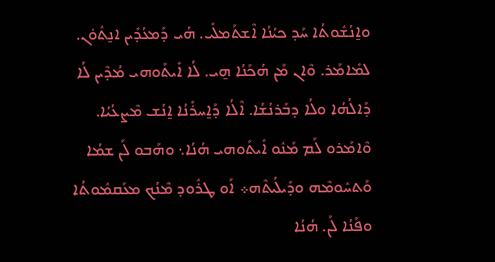ܘܐ̱ܢܳܫܽܘܬܳܐ ܚܰܕ ܟܝܳܢܳܐ ܐܶܫܬܰܡܠܺܝ. ܗܳܝ ܕܰܡܥܳܕܺܝܢ ܐܢ̱ܬܽܘ̇ܢ. ܠܡܺܐܡܰܪ. ܘܶܐܢ ܡܰܢ ܗܳܟܰܢܳܐ ܗ̱ܝ. ܠܳܐ ܐܺܝܬܰܘܗܝ ܡܳܕܶܝܢ ܠܳܐ ܕܰܐܠܳܗܳܐ ܘܠܳܐ ܕܒܰܪܢܳܫܳܐ. ܐܶܠܳܐ ܕܰܐ̱ܚܪܺܢܳܐ ܐ̱ܢܳܫ ܡܶܨܥܳܝܳܐ. ܘܶܐܡܰܪܘ ܠܰܡ ܡܰܢܽܘ ܐܺܝܬܰܘܗܝ ܗܳܢܳܐ܆ ܘܗܰܒܘ ܠܰܢ ܫܡܳܐ ܘܰܬܚܽܘܡܶܗ ܘܕܺܝܠܳܝܬܶܗ܀ ܐܰܘ ܛܪܽܘܕ ܡܶܢܳܟ ܡܥܰܩܡܽܘܬܳܐ ܘܦܰܢܳܐ ܠܰܢ. ܗܳܢܳܐ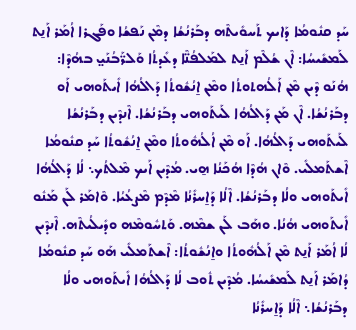ܚܰܕ ܩܢܽܘܡܳܐ ܕܰܐܝܟ ܬܰܚܘܺܝܬܶܗ ܕܒܰܪܢܳܫܳܐ ܕܡܶܢ ܢܰܦܫܳܐ ܘܦܰܓܪܐ ܐܳܡܰܪ ܐܰܢ̱ܬ ܠܰܡܫܺܝܚܳܐ: ܐܶܢ ܫܳܠܶܡ ܐܰܢ̱ܬ ܠܡܰܠܦܳܢ̈ܶܐ ܕܥܺܕܬܳܐ ܘܰܠܪ̈ܰܒܳܢܰܝ̤ ܒܗܳܕܶܐ: ܗܳܢܰܘ ܕܶܝܢ ܡܶܢ ܐܰܠܳܗܬܘܬܳܐ ܘܡܶܢ ܐ̱ܢܳܫܽܘܬܳܐ ܕܰܐܠܳܗܳܐ ܐܺܝܬܰܘܗܝ ܐܰܘ ܕܒܰܪܢܳܫܳܐ. ܐܶܢ ܡܰܢ ܕܰܐܠܳܗܳܐ ܠܰܝܬܰܘܗܝ ܕܒܰܪܢܳܫܳܐ. ܐܶܢܕܶܝܢ ܕܒܰܪܢܳܫܳܐ ܠܰܝܬܰܘܗܝ ܕܰܐܠܳܗܳܐ. ܐܰܘ ܡܶܢ ܐܳܠܳܗܽܘܬܳܐ ܘܡܶܢ ܐ̱ܢܳܫܽܘܬܳܐ ܚܰܕ ܩܢܽܘܡܳܐ ܐܶܫܬܰܡܠܺܝ. ܘܶܐܢ ܗܳܕܶܐ ܗܳܟܰܢܳܐ ܗ̱ܝ. ܡܳܕܶܝܢ ܐܰܝܟ ܡܶܠܬܳܟ܆ ܠܳܐ ܕܰܐܠܳܗܳܐ ܐܺܝܬܰܘܗܝ ܘܠܳܐ ܕܒܰܪܢܳܫܳܐ. ܐܶܠܳܐ ܕܰܐ̱ܚܪܺܢܳܐ ܡܶܕܶܡ ܡܶܨܥܳܝܳܐ. ܘܶܐܡܰܪ ܠܰܢ ܡܰܢܽܘ ܐܺܝܬܰܘܗܝ ܗܳܢܳܐ. ܘܗܰܒ ܠܰܢ ܫܡܶܗ. ܘܰܬܚܽܘܡܶܗ ܘܕܺܝܠܳܝܬܶܗ. ܐܶܢܕܶܝܢ ܠܳܐ ܐܳܡܰܪ ܐܰܢ̱ܬ ܡܶܢ ܐܰܠܳܗܽܘܬܳܐ ܘܐ̱ܢܳܫܽܘܬܳܐ: ܐܶܫܬܰܡܠܺܝ ܗܰܘ ܚܰܕ ܩܢܽܘܡܳܐ ܕܳܐܡܰܪ ܐܰܢ̱ܬ ܠܰܡܫܺܝܚܳܐ. ܡܳܕܶܝܢ ܬܽܘܒ ܠܳܐ ܕܰܐܠܳܗܳܐ ܐܺܝܬܰܘܗܝ ܘܠܳܐ ܕܒܰܪܢܳܫܳܐ܆ ܐܶܠܳܐ ܕܰܐ̱ܚܪܺܢܳܐ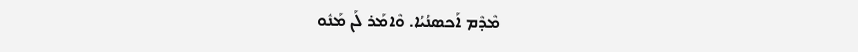ܡܶܕܶܡ ܐܰܟܣܢܳܝܳܐ. ܘܶܐܡܰܪ ܠܰܢ ܡܰܢܽܘ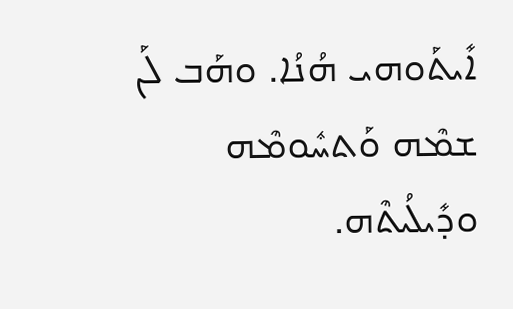ܐܺܝܬܰܘܗܝ ܗܳܢܳܐ. ܘܗܰܒ ܠܰܢ ܫܡܶܗ ܘܰܬܚܽܘܡܶܗ ܘܕܺܝܠܳܝܬܶܗ.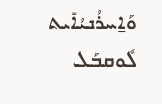ܘܰܐ̱ܚܪܳܢܝܳܐܺܝܬ ܠܽܘܩܒܰܠ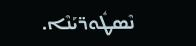ܢܶܣܛܽܘܪ̈ܝܰܢܶܐ.